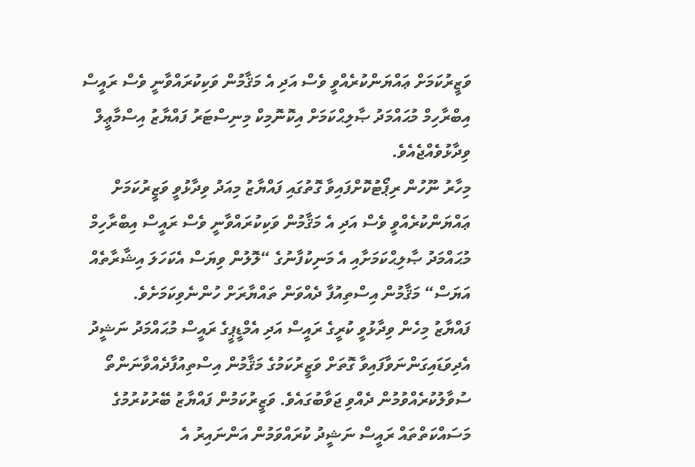ވަޒީރުކަމަށް ޢައްޔަންކުރެއްވީ ވެސް އަދި އެ މަޤާމުން ވަކިކުރައްވާނީ ވެސް ރައީސް އިބްރާހިމް މުޙައްމަދު ޞާލިޙްކަމަށް އިކޮނޮމިކް މިނިސްޓަރު ފައްޔާޒު އިސްމާޢީލް ވިދާޅުވެއްޖެއެވެ.
މިހާރު ނޫހުން ރިޕޯޓުކޮށްފައިވާ ގޮތުގައި ފައްޔާޒު މިއަދު ވިދާޅުވީ ވަޒީރުކަމަށް ޢައްޔަންކުރެއްވީ ވެސް އަދި އެ މަޤާމުން ވަކިކުރައްވާނީ ވެސް ރައީސް އިބްރާހިމް މުޙައްމަދު ޞާލިޙްކަމަށާއި އެ މަނިކުފާނުގެ “ލޮލުން ވިޔަސް އެކަހަލަ އިޝާރާތެއް އަޔަސް“ މަޤާމުން އިސްތިއުފާ ދެއްވަން ތައްޔާރަށް ހުންނެވިކަމަށެވެ.
ފައްޔާޒު މިހެން ވިދާޅުވީ ކުރީގެ ރައީސް އަދި އެމްޑީޕީގެ ރައީސް މުޙައްމަދު ނަޝީދު އެދިވަޑައިގަންނަވާފައިވާ ގޮތަށް ވަޒީރުކަމުގެ މަޤާމުން އިސްތިއުފާދެއްވާނަންތޯ ސުވާލުކުރެއްވުމުން ދެއްވި ޖަވާބުގައެވެ. ވަޒީރުކަމުން ފައްޔާޒު ބޭރުކުރުމުގެ މަސައްކަތްތައް ރައީސް ނަޝީދު ކުރައްވަމުން އަންނައިރު އެ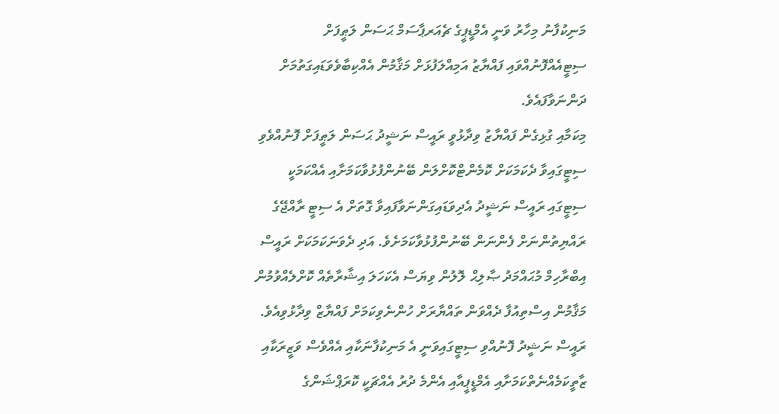މަނިކުފާނު މިހާރު ވަނީ އެމްޑީޕީގެ ޗެއަރޕާސަމް ޙަސަން ލަޠީފަށް ސިޓީއެއްފޮނުއްވައި ފައްޔާޒު އަމިއްލަފުޅަށް މަޤާމުން އެއްކިބާވެވަޑައިގަތުމަށް ދަންނަވާފައެވެ.
މިކަމާއި ގުޅިގެން ފައްޔާޒު ވިދާޅުވީ ރައީސް ނަޝީދު ޙަސަން ލަޠީފަށް ފޮނުއްވެވި ސިޓީގައިވާ ދެކަމަކަށް ކޮމެންޓްކޮށްލަން ބޭނުންފުޅުވާކަމަށާއި އެއްކަމަކީ ސިޓީގައި ރައީސް ނަޝީދު އެދިވަޑައިގަންނަވާފައިވާ ގޮތަށް އެ ސިޓީ ރާއްޖޭގެ ރައްޔިތުންނަށް ފެންނަން ބޭނުންފުޅުވާކަމަށެވެ. އަދި ދެވަނަކަމަކަށް ރައީސް އިބްރާހިމް މުޙައްމަދު ޞާލިޙް ލޮލުން ވިޔަސް އެކަހަލަ އިޝާރާތެއް ކޮށްލެއްވުމުން މަޤާމުން އިސްތިއުފާ ދެއްވަން ތައްޔާރަށް ހުންނެވިކަމަށް ފައްޔާޒް ވިދާޅުވިއެވެ.
ރައީސް ނަޝީދު ފޮނުއްވި ސިޓީގައިވަނީ އެ މަނިކުފާނަކާއި އެއްވެސް ވަޒީރަކާއި ޒާތީކަމެއްނެތްކަމަށާއި އެމްޑީޕީއާއި އެންމެ ދުރު އެއްޗަކީ ކޮރަޕްޝަންގެ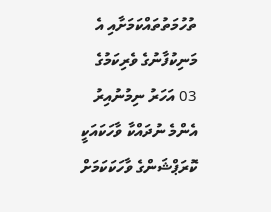ތުހުމަތުތައްކަމަށާއި އެ މަނިކުފާނުގެ ވެރިކަމުގެ 03 އަހަރު ނިމުނުއިރު އެންމެ ނުދައްކާ ވާހަކައަކީ ކޮރަޕްޝަންގެ ވާހަކަކަމަށް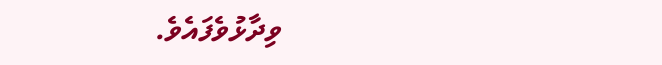ވިދާޅުވެފައެވެ.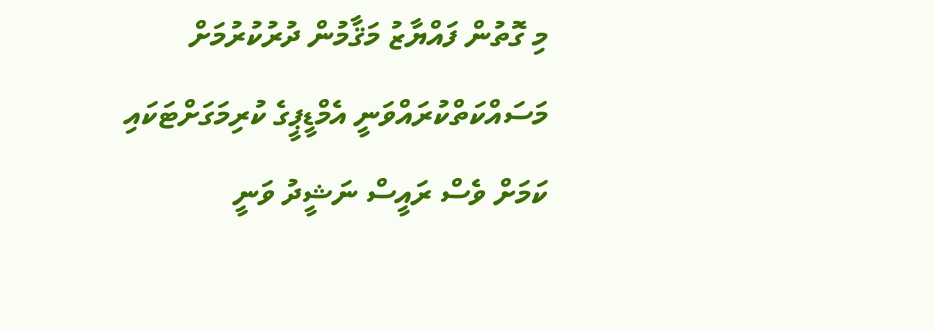މި ގޮތުން ފައްޔާޒު މަޤާމުން ދުރުކުރުމަށް މަސައްކަތްކުރައްވަނީ އެމްޑީޕީގެ ކުރިމަގަށްޓަކައި ކަމަށް ވެސް ރައީސް ނަޝީދު ވަނީ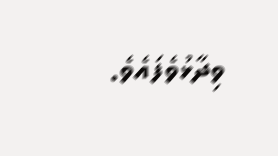ވިދާޅުވެފައެވެ.